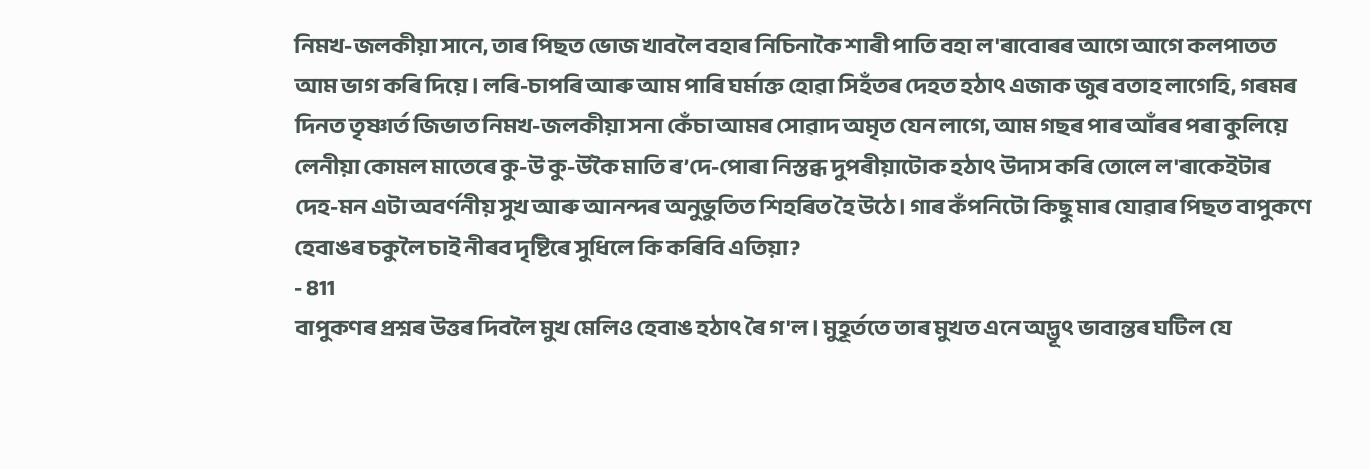নিমখ-জলকীয়া সানে, তাৰ পিছত ভোজ খাবলৈ বহাৰ নিচিনাকৈ শাৰী পাতি বহা ল'ৰাবোৰৰ আগে আগে কলপাতত আম ভাগ কৰি দিয়ে। লৰি-চাপৰি আৰু আম পাৰি ঘৰ্মাক্ত হোৱা সিহঁতৰ দেহত হঠাৎ এজাক জুৰ বতাহ লাগেহি, গৰমৰ দিনত তৃষ্ণাৰ্ত জিভাত নিমখ-জলকীয়া সনা কেঁচা আমৰ সোৱাদ অমৃত যেন লাগে, আম গছৰ পাৰ আঁৰৰ পৰা কুলিয়ে লেনীয়া কোমল মাতেৰে কু-উ কু-উকৈ মাতি ৰ’দে-পোৰা নিস্তব্ধ দুপৰীয়াটোক হঠাৎ উদাস কৰি তোলে ল'ৰাকেইটাৰ দেহ-মন এটা অবৰ্ণনীয় সুখ আৰু আনন্দৰ অনুভুতিত শিহৰিত হৈ উঠে। গাৰ কঁপনিটো কিছু মাৰ যোৱাৰ পিছত বাপুকণে হেবাঙৰ চকুলৈ চাই নীৰব দৃষ্টিৰে সুধিলে কি কৰিবি এতিয়া?
- 811
বাপুকণৰ প্ৰশ্নৰ উত্তৰ দিবলৈ মুখ মেলিও হেবাঙ হঠাৎ ৰৈ গ'ল। মুহূৰ্ততে তাৰ মুখত এনে অদ্ভূৎ ভাবান্তৰ ঘটিল যে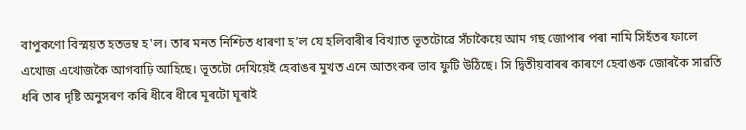বাপুকণো বিস্ময়ত হতভম্ব হ'ল। তাৰ মনত নিশ্চিত ধাৰণা হ’ল যে হলিবাৰীৰ বিখ্যাত ভূতটোৱে সঁচাকৈয়ে আম গছ জোপাৰ পৰা নামি সিহঁতৰ ফালে এখোজ এখোজকৈ আগবাঢ়ি আহিছে। ভূতটো দেখিয়েই হেবাঙৰ মুখত এনে আতংকৰ ভাব ফুটি উঠিছে। সি দ্বিতীয়বাৰৰ কাৰণে হেবাঙক জোৰকৈ সাৱতি ধৰি তাৰ দৃষ্টি অনুসৰণ কৰি ধীৰে ধীৰে মূৰটো ঘূৰাই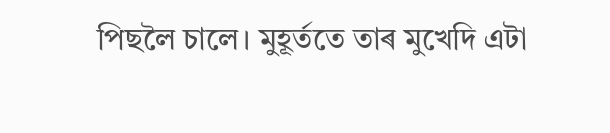পিছলৈ চালে। মুহূৰ্ততে তাৰ মুখেদি এটা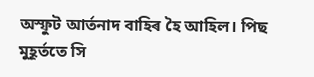অস্ফুট আৰ্তনাদ বাহিৰ হৈ আহিল। পিছ মুহূৰ্ততে সি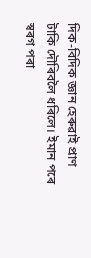দিক-বিদিক জ্ঞান হেৰুৱাই প্ৰাণ টাকি দৌৰিবলৈ ধৰিলে। ইমান পৰে স্বৰগ পৰা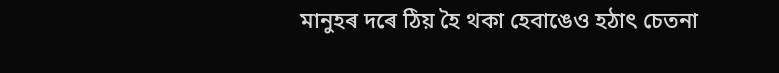মানুহৰ দৰে ঠিয় হৈ থকা হেবাঙেও হঠাৎ চেতনা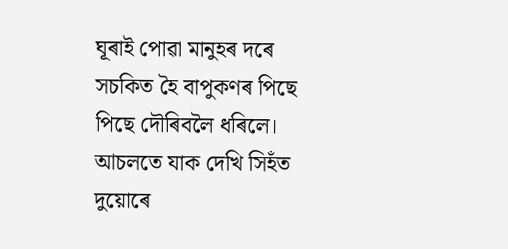ঘূৰাই পোৱা মানুহৰ দৰে সচকিত হৈ বাপুকণৰ পিছে পিছে দৌৰিবলৈ ধৰিলে। আচলতে যাক দেখি সিহঁত দুয়োৰে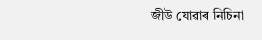জীউ যোৱাৰ নিচিনা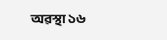অৱস্থা ১৬